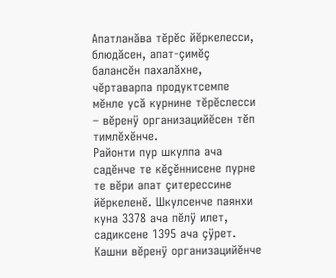Апатланăва тĕрĕс йĕркелесси, блюдăсен, апат-çимĕç балансĕн пахалăхне, чĕртаварпа продуктсемпе мĕнле усă курнине тĕрĕслесси – вĕренÿ организацийĕсен тĕп тимлĕхĕнче.
Районти пур шкулпа ача садĕнче те кĕçĕннисене пурне те вĕри апат çитерессине йĕркеленĕ. Шкулсенче паянхи куна 3378 ача пĕлÿ илет, садиксене 1395 ача çÿрет.
Кашни вĕренÿ организацийĕнче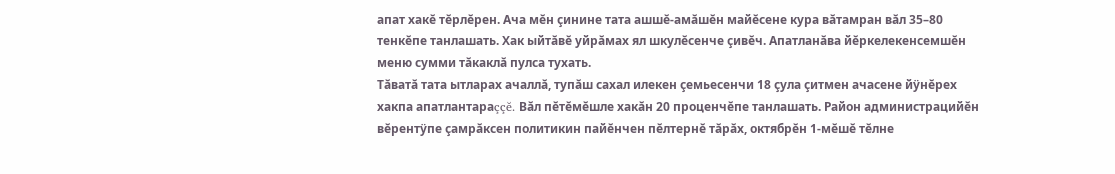апат хакĕ тĕрлĕрен. Ача мĕн çинине тата ашшĕ-амăшĕн майĕсене кура вăтамран вăл 35–80 тенкĕпе танлашать. Хак ыйтăвĕ уйрăмах ял шкулĕсенче çивĕч. Апатланăва йĕркелекенсемшĕн меню сумми тăкаклă пулса тухать.
Тăватă тата ытларах ачаллă, тупăш сахал илекен çемьесенчи 18 çула çитмен ачасене йÿнĕрех хакпа апатлантараççĕ. Вăл пĕтĕмĕшле хакăн 20 проценчĕпе танлашать. Район администрацийĕн вĕрентÿпе çамрăксен политикин пайĕнчен пĕлтернĕ тăрăх, октябрĕн 1-мĕшĕ тĕлне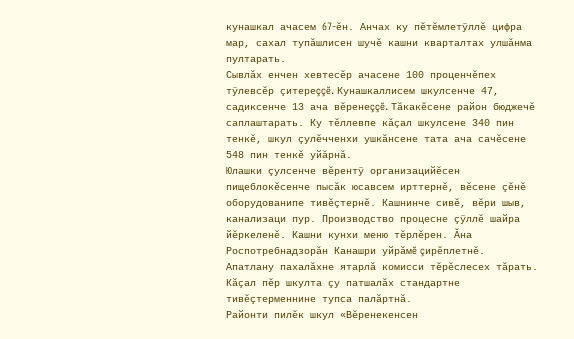кунашкал ачасем 67-ĕн. Анчах ку пĕтĕмлетÿллĕ цифра мар, сахал тупăшлисен шучĕ кашни кварталтах улшăнма пултарать.
Сывлăх енчен хевтесĕр ачасене 100 проценчĕпех тÿлевсĕр çитереççĕ. Кунашкаллисем шкулсенче 47, садиксенче 13 ача вĕренеççĕ. Тăкакĕсене район бюджечĕ саплаштарать. Ку тĕллевпе кăçал шкулсене 340 пин тенкĕ, шкул çулĕчченхи ушкăнсене тата ача сачĕсене 548 пин тенкĕ уйăрнă.
Юлашки çулсенче вĕрентÿ организацийĕсен пищеблокĕсенче пысăк юсавсем ирттернĕ, вĕсене çĕнĕ оборудованипе тивĕçтернĕ. Кашнинче сивĕ, вĕри шыв, канализаци пур. Производство процесне çÿллĕ шайра йĕркеленĕ. Кашни кунхи меню тĕрлĕрен. Ăна Роспотребнадзорăн Канашри уйрăмĕ çирĕплетнĕ. Апатлану пахалăхне ятарлă комисси тĕрĕслесех тăрать. Кăçал пĕр шкулта çу патшалăх стандартне тивĕçтерменнине тупса палăртнă.
Районти пилĕк шкул «Вĕренекенсен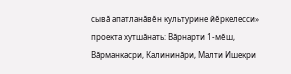сывă апатланăвĕн культурине йĕркелесси» проекта хутшăнать: Вăрнарти 1-мĕш, Вăрманкасри, Калининăри, Малти Ишекри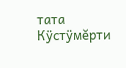тата Кÿстÿмĕрти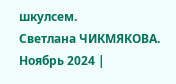шкулсем.
Светлана ЧИКМЯКОВА.
Ноябрь 2024 |